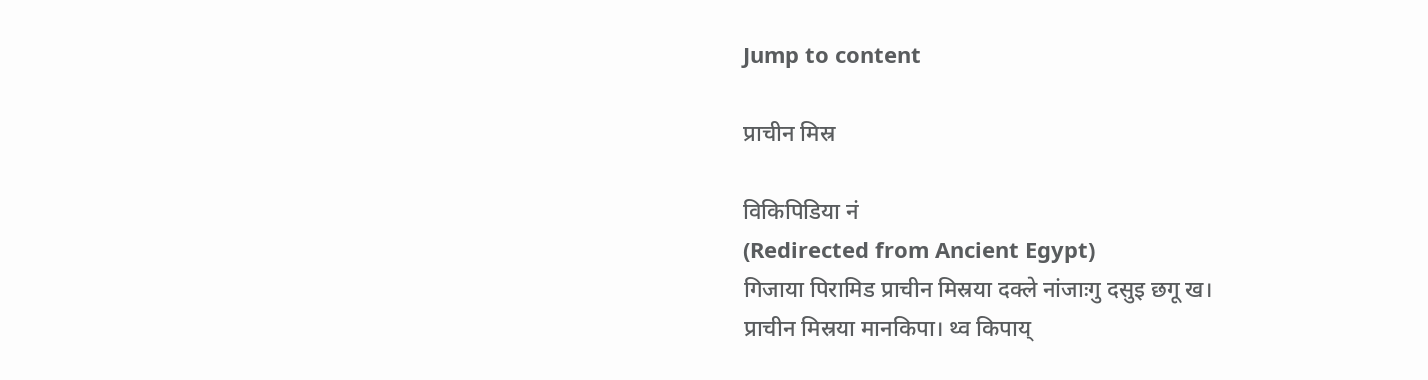Jump to content

प्राचीन मिस्र

विकिपिडिया नं
(Redirected from Ancient Egypt)
गिजाया पिरामिड प्राचीन मिस्रया दक्ले नांजाःगु दसुइ छगू ख।
प्राचीन मिस्रया मानकिपा। थ्व किपाय्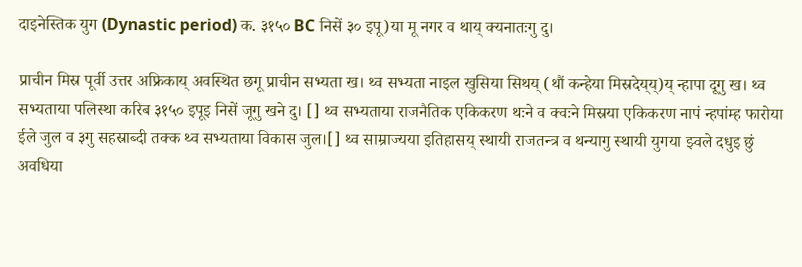दाइनेस्तिक युग (Dynastic period) क. ३१५० BC निसें ३० इपू)या मू नगर व थाय्‌ क्यनातःगु दु।

प्राचीन मिस्र पूर्वी उत्तर अफ्रिकाय् अवस्थित छगू प्राचीन सभ्यता ख। थ्व सभ्यता नाइल खुसिया सिथय् (थौं कन्हेया मिस्रदेय्‌य्)य् न्हापा दूगु ख। थ्व सभ्यताया पलिस्था करिब ३१५० इपूइ निसें जूगु खने दु। [] थ्व सभ्यताया राजनैतिक एकिकरण थःने व क्वःने मिस्रया एकिकरण नापं न्हपांम्ह फारोया ईले जुल व ३गु सहस्राब्दी तक्क थ्व सभ्यताया विकास जुल।[] थ्व साम्राज्यया इतिहासय् स्थायी राजतन्त्र व थन्यागु स्थायी युगया झ्वले दधुइ छुं अवधिया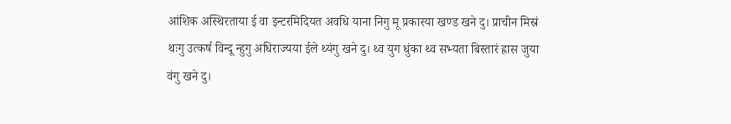आंशिक अस्थिरताया ई वा इन्टरमिदियत अवधि याना निगु मू प्रकारया खण्ड खने दु। प्राचीन मिस्रं थःगु उत्कर्ष विन्दू न्हुगु अधिराज्यया ईले थ्यंगु खने दु। थ्व युग धुंका थ्व सभ्यता बिस्तारं ह्रास जुया वंगु खने दु।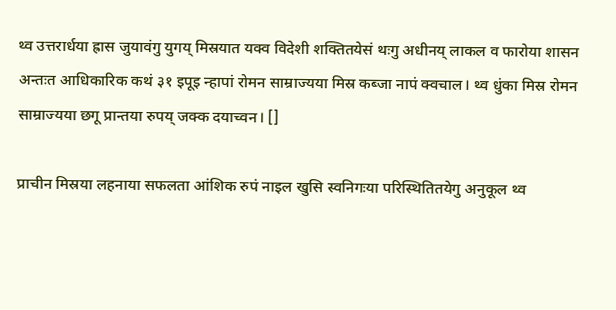थ्व उत्तरार्धया ह्रास जुयावंगु युगय् मिस्रयात यक्व विदेशी शक्तितयेसं थःगु अधीनय् लाकल व फारोया शासन अन्तःत आधिकारिक कथं ३१ इपूइ न्हापां रोमन साम्राज्यया मिस्र कब्जा नापं क्वचाल। थ्व धुंका मिस्र रोमन साम्राज्यया छगू प्रान्तया रुपय् जक्क दयाच्वन। []

प्राचीन मिस्रया लहनाया सफलता आंशिक रुपं नाइल खुसि स्वनिगःया परिस्थितितयेगु अनुकूल थ्व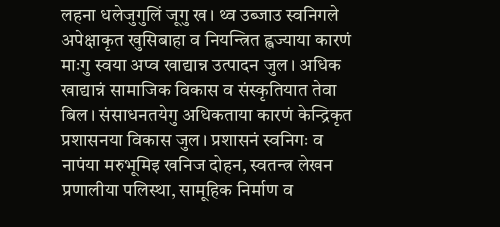लहना धलेजुगुलिं जूगु ख। थ्व उब्जाउ स्वनिगले अपेक्षाकृत खुसिबाहा व नियन्त्रित ह्वज्याया कारणं माःगु स्वया अप्व खाद्यान्न उत्पादन जुल। अधिक खाद्यान्नं सामाजिक विकास व संस्कृतियात तेवा बिल। संसाधनतयेगु अधिकताया कारणं केन्द्रिकृत प्रशासनया विकास जुल। प्रशासनं स्वनिगः व नापंया मरुभूमिइ खनिज दोहन, स्वतन्त्र लेखन प्रणालीया पलिस्था, सामूहिक निर्माण व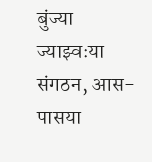बुंज्या ज्याझ्वःया संगठन, आस-पासया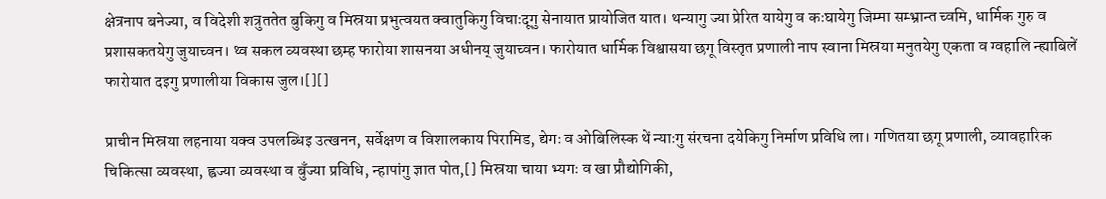क्षेत्रनाप बनेज्या, व विदेशी शत्रुततेत बुकिगु व मिस्रया प्रभुत्वयत क्वातुकिगु विचाःदूगु सेनायात प्रायोजित यात। थन्यागु ज्या प्रेरित यायेगु व कःघायेगु जिम्मा सम्भ्रान्त च्वमि, धार्मिक गुरु व प्रशासकतयेगु जुयाच्वन। थ्व सकल व्यवस्था छम्ह फारोया शासनया अधीनय् जुयाच्वन। फारोयात धार्मिक विश्वासया छगू विस्तृत प्रणाली नाप स्वाना मिस्रया मनुतयेगु एकता व ग्वहालि न्ह्याबिलें फारोयात दइगु प्रणालीया विकास जुल।[][]

प्राचीन मिस्रया लहनाया यक्व उपलब्धिइ उत्खनन, सर्वेक्षण व विशालकाय पिरामिड, द्येगः व ओबिलिस्क थें न्याःगु संरचना दयेकिगु निर्माण प्रविधि ला। गणितया छगू प्रणाली, व्यावहारिक चिकित्सा व्यवस्था, ह्वज्या व्यवस्था व बुँज्या प्रविधि, न्हापांगु ज्ञात पोत,[] मिस्रया चाया भ्यगः व खा प्रौद्योगिकी,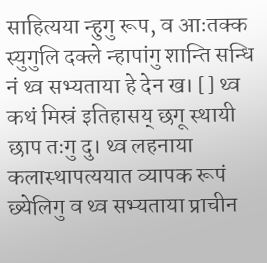साहित्यया न्हुगु रूप, व आःतक्क स्युगुलि दक्ले न्हापांगु शान्ति सन्धि नं थ्व सभ्यताया हे देन ख। [] थ्व कथं मिस्रं इतिहासय् छगू स्थायी छाप तःगु दु। थ्व लहनाया कलास्थापत्ययात व्यापक रूपं छ्येलिगु व थ्व सभ्यताया प्राचीन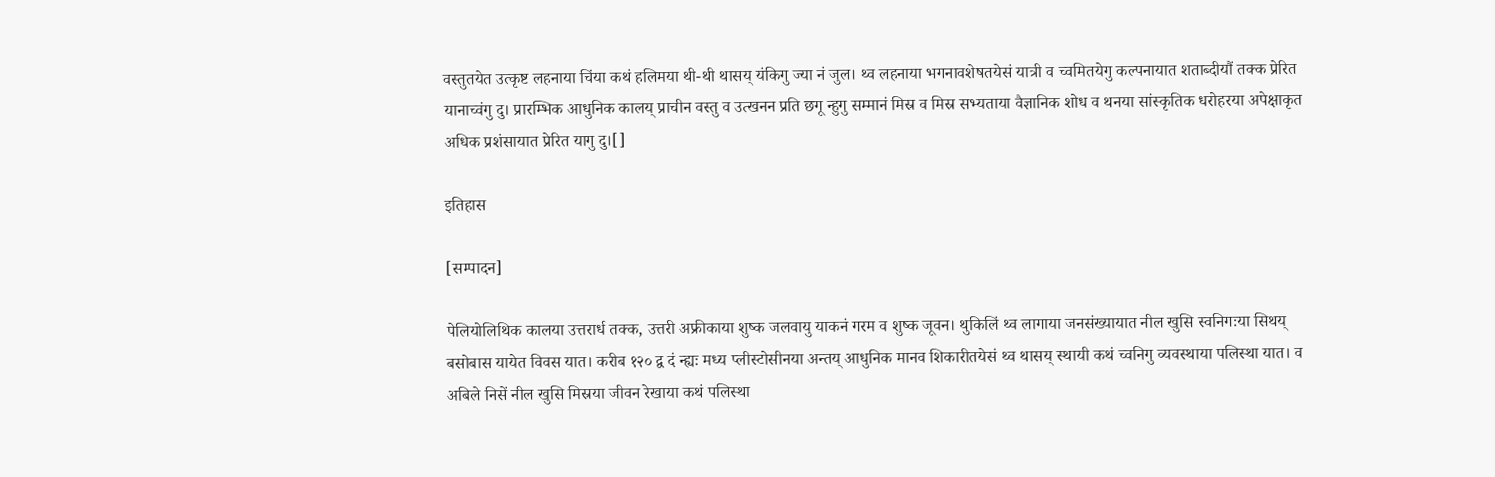वस्तुतयेत उत्कृष्ट लहनाया चिंया कथं हलिमया थी-थी थासय् यंकिगु ज्या नं जुल। थ्व लहनाया भगनावशेषतयेसं यात्री व च्वमितयेगु कल्पनायात शताब्दीयौं तक्क प्रेरित यानाच्वंगु दु। प्रारम्भिक आधुनिक कालय् प्राचीन वस्तु व उत्खनन प्रति छगू न्हुगु सम्मानं मिस्र व मिस्र सभ्यताया वैज्ञानिक शोध व थनया सांस्कृतिक धरोहरया अपेक्षाकृत अधिक प्रशंसायात प्रेरित यागु दु।[]

इतिहास

[सम्पादन]

पेलियोलिथिक कालया उत्तरार्ध तक्क, उत्तरी अफ्रीकाया शुष्क जलवायु याकनं गरम व शुष्क जूवन। थुकिलिं थ्व लागाया जनसंख्यायात नील खुसि स्वनिगःया सिथय् बसोबास यायेत विवस यात। करीब १२० द्व दं न्ह्यः मध्य प्लीस्टोसीनया अन्तय् आधुनिक मानव शिकारीतयेसं थ्व थासय् स्थायी कथं च्वनिगु व्यवस्थाया पलिस्था यात। व अबिले निसें नील खुसि मिस्रया जीवन रेखाया कथं पलिस्था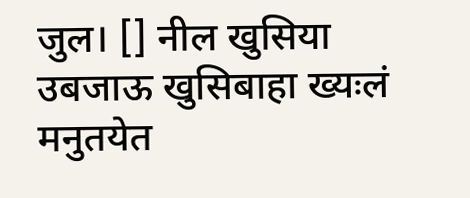जुल। [] नील खुसिया उबजाऊ खुसिबाहा ख्यःलं मनुतयेत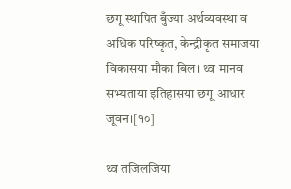छगू स्थापित बुँज्या अर्थव्यवस्था व अधिक परिष्कृत, केन्द्रीकृत समाजया विकासया मौका बिल। थ्व मानव सभ्यताया इतिहासया छगू आधार जूवन।[१०]

थ्व तजिलजिया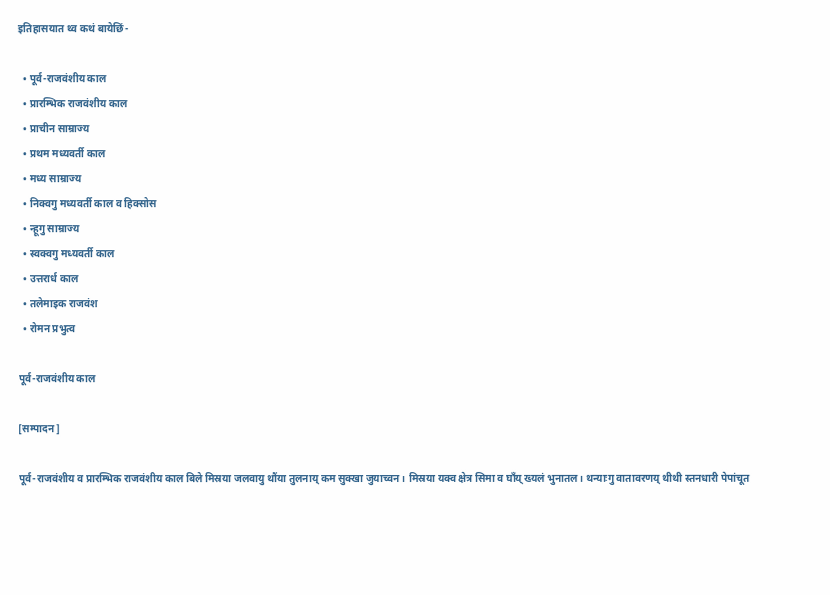इतिहासयात थ्व कथं बायेछिं-

  • पूर्व-राजवंशीय काल
  • प्रारम्भिक राजवंशीय काल
  • प्राचीन साम्राज्य
  • प्रथम मध्यवर्ती काल
  • मध्य साम्राज्य
  • निक्वगु मध्यवर्ती काल व हिक्सोस
  • न्हूगु साम्राज्य
  • स्वक्वगु मध्यवर्ती काल
  • उत्तरार्ध काल
  • तलेमाइक राजवंश
  • रोमन प्रभुत्व

पूर्व-राजवंशीय काल

[सम्पादन]

पूर्व-राजवंशीय व प्रारम्भिक राजवंशीय काल बिले मिस्रया जलवायु थौंया तुलनाय् कम सुक्खा जुयाच्वन। मिस्रया यक्व क्षेत्र सिमा व घाँय् ख्यलं भुनातल। थन्याःगु वातावरणय् थीथी स्तनधारी पेपांचूत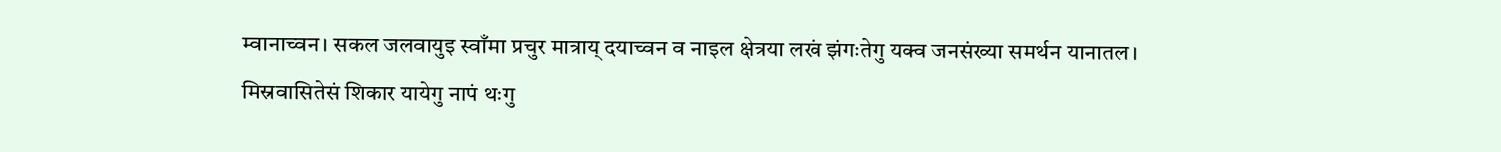म्वानाच्वन। सकल जलवायुइ स्वाँमा प्रचुर मात्राय् दयाच्वन व नाइल क्षेत्रया लखं झंगःतेगु यक्व जनसंख्या समर्थन यानातल। मिस्रवासितेसं शिकार यायेगु नापं थःगु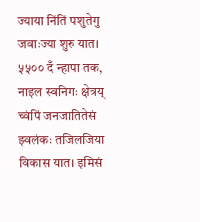ज्याया निंतिं पशुतेगु जवाःज्या शुरु यात। ५५०० दँ न्हापा तक, नाइल स्वनिगः क्षेत्रय् च्वंपिं जनजातितेसं झ्वलंकः तजिलजिया विकास यात। इमिसं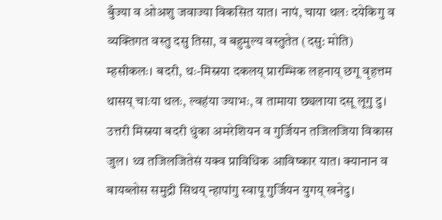बुँज्या व ओअशु जवाज्या विकसित यात। नापं, चाया थलः दयेकिगु व व्यक्तिगत वस्तु दसु तिसा, व बहुमुल्य वस्तुतेत (दसु: मोति) म्हसीकलः। बदरी, थः-मिस्रया दकलय् प्रारम्भिक लहनाय् छगू वृहत्तम थासय् चाःया थलः, ल्वहंया ज्याभः, व तामाया छ्यलाया दसू लूगु दु। उत्तरी मिस्रया बदरी धुंका अमरेशियन व गुर्जियन तजिलजिया विकास जुल। थ्व तजिलजितेसं यक्व प्राविधिक आविष्कार यात। क्यानान व बायब्लोस समुद्री सिथय् न्हापांगु स्वापू गुर्जियन युगय् खनेदु।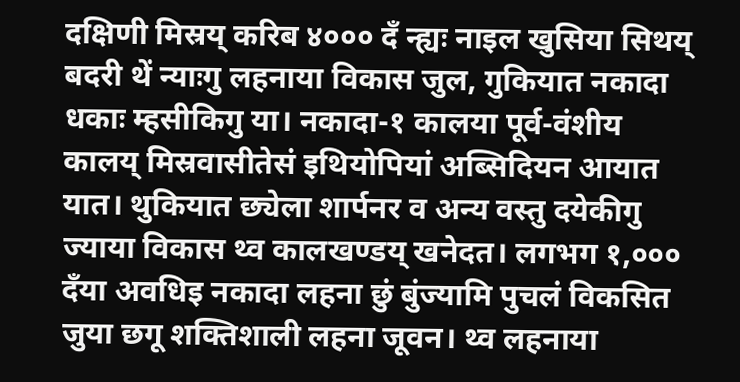दक्षिणी मिस्रय् करिब ४००० दँ न्ह्यः नाइल खुसिया सिथय् बदरी थें न्याःगु लहनाया विकास जुल, गुकियात नकादा धकाः म्हसीकिगु या। नकादा-१ कालया पूर्व-वंशीय कालय् मिस्रवासीतेसं इथियोपियां अब्सिदियन आयात यात। थुकियात छ्येला शार्पनर व अन्य वस्तु दयेकीगु ज्याया विकास थ्व कालखण्डय् खनेदत। लगभग १,००० दँया अवधिइ नकादा लहना छुं बुंज्यामि पुचलं विकसित जुया छगू शक्तिशाली लहना जूवन। थ्व लहनाया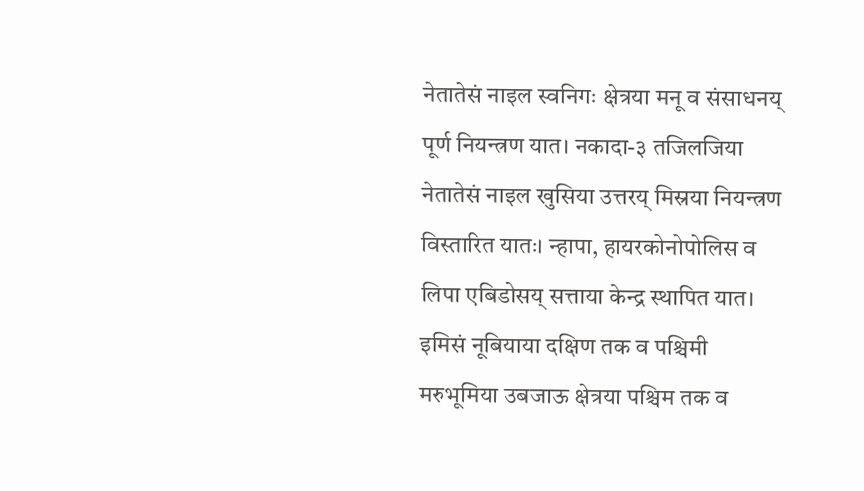नेतातेसं नाइल स्वनिगः क्षेत्रया मनू व संसाधनय् पूर्ण नियन्त्रण यात। नकादा-३ तजिलजिया नेतातेसं नाइल खुसिया उत्तरय् मिस्रया नियन्त्रण विस्तारित यातः। न्हापा, हायरकोनोपोलिस व लिपा एबिडोसय् सत्ताया केन्द्र स्थापित यात। इमिसं नूबियाया दक्षिण तक व पश्चिमी मरुभूमिया उबजाऊ क्षेत्रया पश्चिम तक व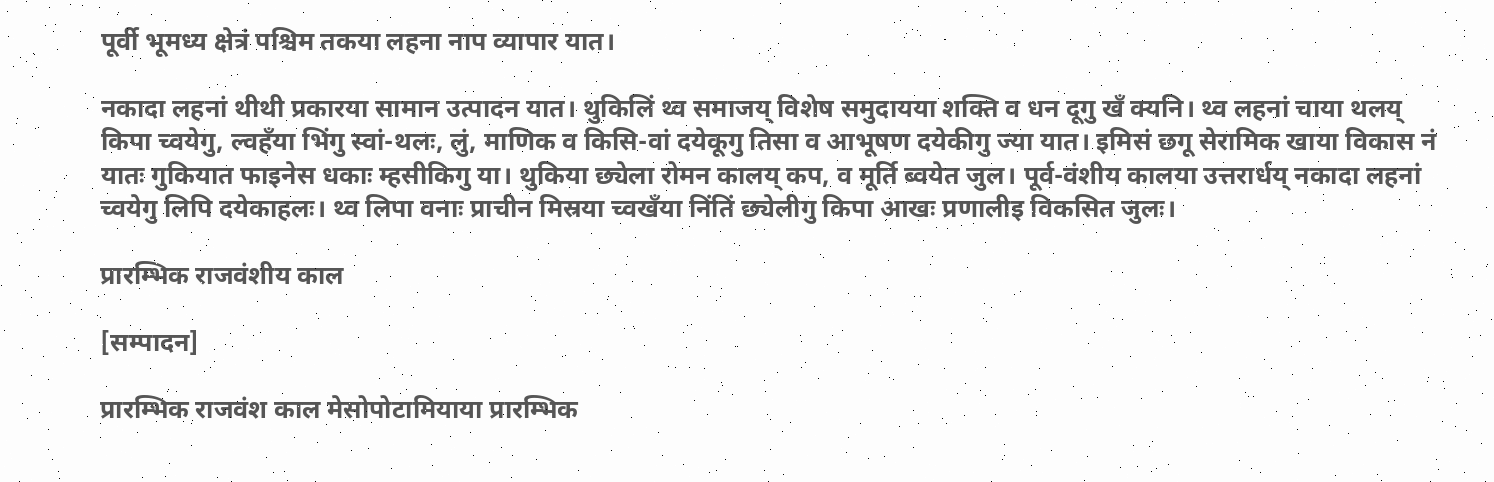पूर्वी भूमध्य क्षेत्रं पश्चिम तकया लहना नाप व्यापार यात।

नकादा लहनां थीथी प्रकारया सामान उत्पादन यात। थुकिलिं थ्व समाजय् विशेष समुदायया शक्ति व धन दूगु खँ क्यनि। थ्व लहनां चाया थलय् किपा च्वयेगु, ल्वहँया भिंगु स्वां-थलः, लुं, माणिक व किसि-वां दयेकूगु तिसा व आभूषण दयेकीगु ज्या यात। इमिसं छगू सेरामिक खाया विकास नं यातः गुकियात फाइनेस धकाः म्हसीकिगु या। थुकिया छ्येला रोमन कालय् कप, व मूर्ति ब्वयेत जुल। पूर्व-वंशीय कालया उत्तरार्धय् नकादा लहनां च्वयेगु लिपि दयेकाहलः। थ्व लिपा वनाः प्राचीन मिस्रया च्वखँया निंतिं छ्येलीगु किपा आखः प्रणालीइ विकसित जुलः।

प्रारम्भिक राजवंशीय काल

[सम्पादन]

प्रारम्भिक राजवंश काल मेसोपोटामियाया प्रारम्भिक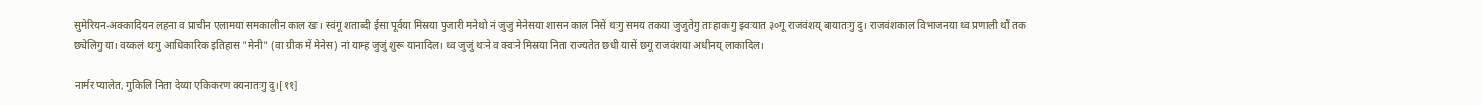सुमेरियन-अक्कादियन लहना व प्राचीन एलामया समकालीन काल खः। स्वंगू शताब्दी ईसा पूर्वया मिस्रया पुजारी मनेथो नं जुजु मेनेसया शासन काल निसें थःगु समय तकया जुजुतेगु ताःहाकःगु झ्वःयात ३०गू राजवंशय् बायातःगु दु। राजवंशकाल विभाजनया थ्व प्रणाली थौं तक छ्येलिगु या। वय्कलं थःगु आधिकारिक इतिहास "मेनी" (वा ग्रीक में मेनेस) नां याम्ह जुजुं शुरू यानादिल। थ्व जुजुं थःने व क्वःने मिस्रया निता राज्यतेत छधी यासें छगू राजवंशया अधीनय् लाकादिल।

नार्मर प्यालेत, गुकिलि निता देय्या एकिकरण क्यनातःगु दु।[११]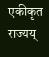एकीकृत राज्यय्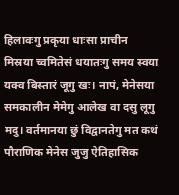हिलावःगु प्रकृया धाःसा प्राचीन मिस्रया च्वमितेसं धयातःगु समय स्वया यक्व बिस्तारं जूगु खः। नापं, मेनेसया समकालीन मेमेगु आलेख वा दसु लूगु मदु। वर्तमानया छुं विद्वानतेगु मत कथं पौराणिक मेनेस जुजु ऐतिहासिक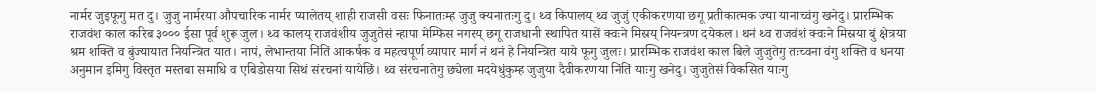नार्मर जुइफूगु मत दु। जुजु नार्मरया औपचारिक नार्मर प्यालेतय् शाही राजसी वसः फिनातःम्ह जुजु क्यनातःगु दु। थ्व किपालय् थ्व जुजुं एकीकरणया छगू प्रतीकात्मक ज्या यानाच्वंगु खनेदु। प्रारम्भिक राजवंश काल करिब ३००० ईसा पूर्व शुरू जुल। थ्व कालय् राजवंशीय जुजुतेसं न्हापा मेम्फिस नगरय् छगू राजधानी स्थापित यासें क्वःने मिस्रय् नियन्त्रण दयेकल। थनं थ्व राजवंशं क्वःने मिस्रया बुं क्षेत्रया श्रम शक्ति व बुंज्यायात नियन्त्रित यात। नापं, लेभान्तया निंतिं आकर्षक व महत्वपूर्ण व्यापार मार्ग नं थनं हे नियन्त्रित याये फूगु जुलः। प्रारम्भिक राजवंश काल बिले जुजुतेगु तःच्वना वंगु शक्ति व धनया अनुमान इमिगु विस्तृत मस्तबा समाधि व एबिडोसया सिथं संरचनां यायेछिं। थ्व संरचनातेगु छ्येला मदयेधुंकुम्ह जुजुया दैवीकरणया निंतिं याःगु खनेदु। जुजुतेसं विकसित याःगु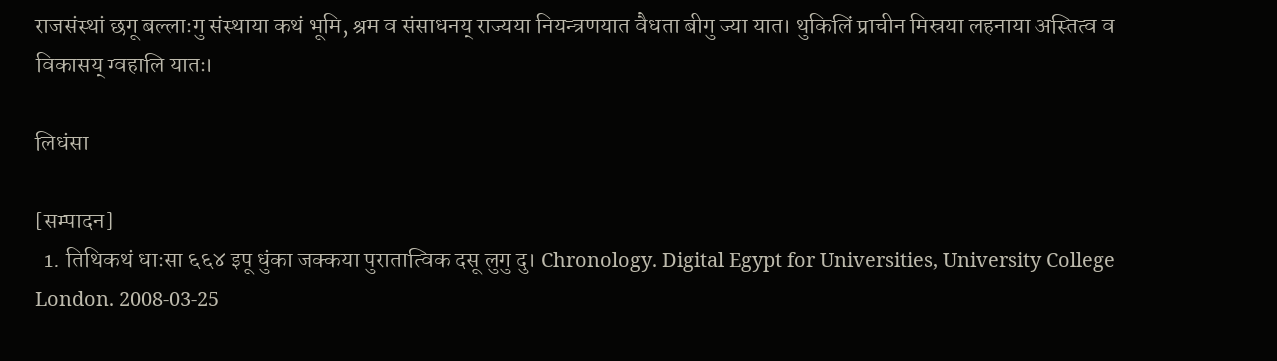राजसंस्थां छगू बल्लाःगु संस्थाया कथं भूमि, श्रम व संसाधनय् राज्यया नियन्त्रणयात वैधता बीगु ज्या यात। थुकिलिं प्राचीन मिस्रया लहनाया अस्तित्व व विकासय् ग्वहालि यातः।

लिधंसा

[सम्पादन]
  1. तिथिकथं धाःसा ६६४ इपू धुंका जक्कया पुरातात्विक दसू लुगु दु। Chronology. Digital Egypt for Universities, University College London. 2008-03-25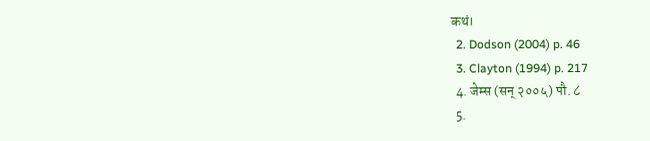कथं।
  2. Dodson (2004) p. 46
  3. Clayton (1994) p. 217
  4. जेम्स (सन् २००५) पौ. ८
  5.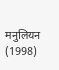मनुलियन (1998)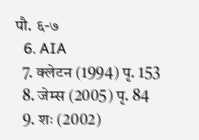पौ. ६-७
  6. AIA
  7. क्लेटन (1994) पृ. 153
  8. जेम्स (2005) पृ. 84
  9. शः (2002)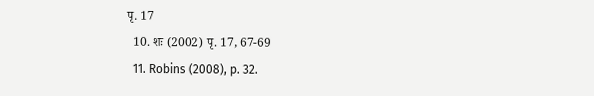पृ. 17
  10. शः (2002) पृ. 17, 67-69
  11. Robins (2008), p. 32.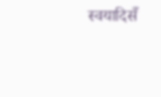स्वयादिसँ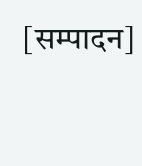[सम्पादन]